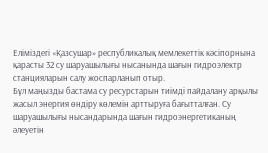Еліміздегі «Қазсушар» республикалық мемлекеттік кәсіпорнына қарасты 32 су шаруашылығы нысанында шағын гидроэлектр станцияларын салу жоспарланып отыр.
Бұл маңызды бастама су ресурстарын тиімді пайдалану арқылы жасыл энергия өндіру көлемін арттыруға бағытталған. Су шаруашылығы нысандарында шағын гидроэнергетиканың әлеуетін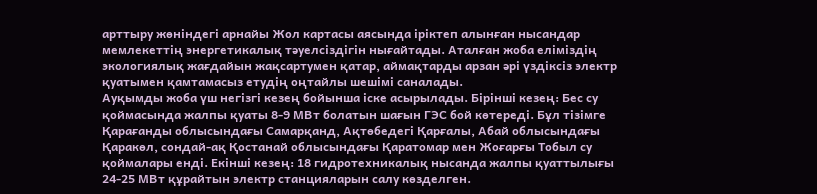арттыру жөніндегі арнайы Жол картасы аясында іріктеп алынған нысандар мемлекеттің энергетикалық тәуелсіздігін нығайтады. Аталған жоба еліміздің экологиялық жағдайын жақсартумен қатар, аймақтарды арзан әрі үздіксіз электр қуатымен қамтамасыз етудің оңтайлы шешімі саналады.
Ауқымды жоба үш негізгі кезең бойынша іске асырылады. Бірінші кезең: Бес су қоймасында жалпы қуаты 8-9 МВт болатын шағын ГЭС бой көтереді. Бұл тізімге Қарағанды облысындағы Самарқанд, Ақтөбедегі Қарғалы, Абай облысындағы Қаракөл, сондай-ақ Қостанай облысындағы Қаратомар мен Жоғарғы Тобыл су қоймалары енді. Екінші кезең: 18 гидротехникалық нысанда жалпы қуаттылығы 24-25 МВт құрайтын электр станцияларын салу көзделген.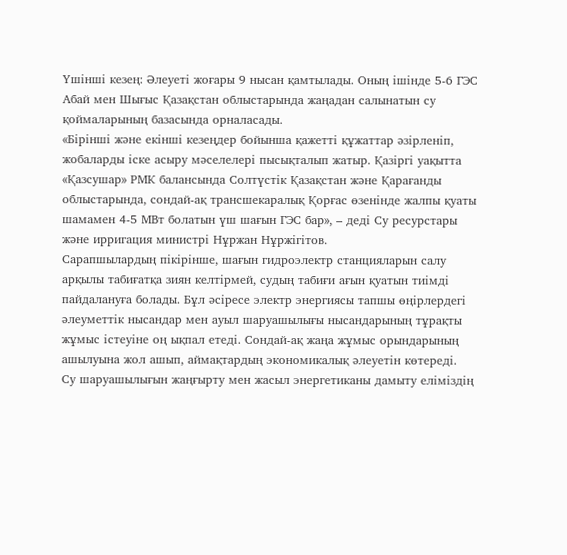Үшінші кезең: Әлеуеті жоғары 9 нысан қамтылады. Оның ішінде 5-6 ГЭС Абай мен Шығыс Қазақстан облыстарында жаңадан салынатын су қоймаларының базасында орналасады.
«Бірінші және екінші кезеңдер бойынша қажетті құжаттар әзірленіп, жобаларды іске асыру мәселелері пысықталып жатыр. Қазіргі уақытта «Қазсушар» РМК балансында Солтүстік Қазақстан және Қарағанды облыстарында, сондай-ақ трансшекаралық Қорғас өзенінде жалпы қуаты шамамен 4-5 МВт болатын үш шағын ГЭС бар», – деді Су ресурстары және ирригация министрі Нұржан Нұржігітов.
Сарапшылардың пікірінше, шағын гидроэлектр станцияларын салу арқылы табиғатқа зиян келтірмей, судың табиғи ағын қуатын тиімді пайдалануға болады. Бұл әсіресе электр энергиясы тапшы өңірлердегі әлеуметтік нысандар мен ауыл шаруашылығы нысандарының тұрақты жұмыс істеуіне оң ықпал етеді. Сондай-ақ жаңа жұмыс орындарының ашылуына жол ашып, аймақтардың экономикалық әлеуетін көтереді.
Су шаруашылығын жаңғырту мен жасыл энергетиканы дамыту еліміздің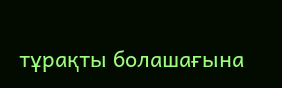тұрақты болашағына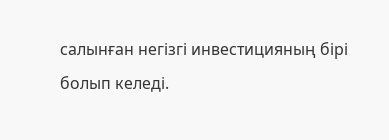салынған негізгі инвестицияның бірі болып келеді.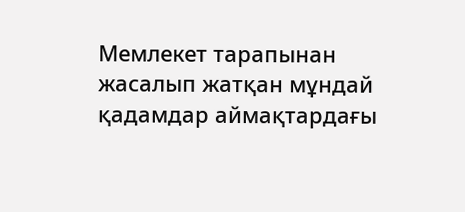Мемлекет тарапынан жасалып жатқан мұндай қадамдар аймақтардағы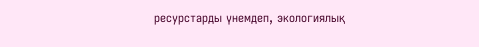ресурстарды үнемдеп, экологиялық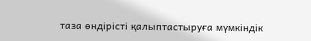таза өндірісті қалыптастыруға мүмкіндік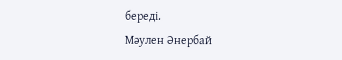береді.
Мәулен Әнербай